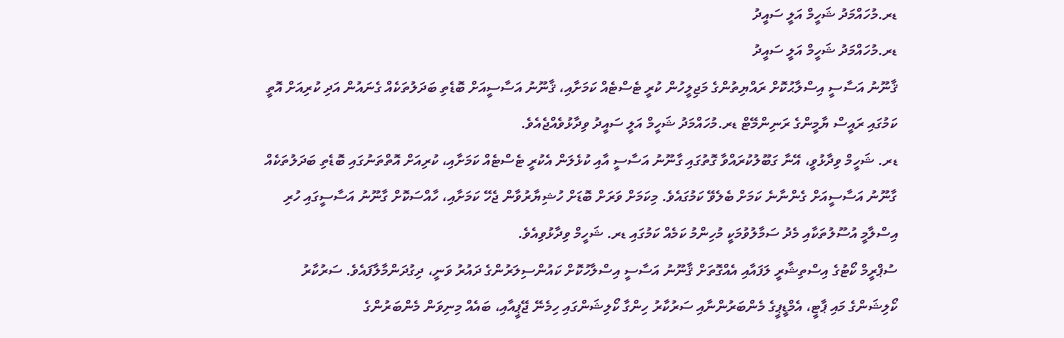ޑރ.މުހައްމަދު ޝަހީމް އަލީ ސައީދު
ޑރ.މުހައްމަދު ޝަހީމް އަލީ ސައީދު
ޤާނޫނު އަސާސީ އިސްލާޙުކޮށް ރައްޔިތުންގެ މަޖިލީހުން ކުރީ ޓެސްޓެއް ކަމަށާއި، ޤާނޫނު އަސާސީއަށް ބޮޑެތި ބަދަލުތަކެއް ގެނައުން އަދި ކުރިއަށް އޮތީ ކަމުގައި ރައީސް ޔާމީންގެ ރަނިންމޭޓް ޑރ.މުހައްމަދު ޝަހީމް އަލީ ސައީދު ވިދާޅުވެއްޖެއެވެ.
ޑރ. ޝަހީމް ވިދާޅުވީ، އޭނާ ގަބޫލުކުރައްވާ ގޮތުގައި ގާނޫނު އަސާސީ އާއި ކުޅެލަން އެކުރީ ޓެސްޓެއް ކަމަށާއި، ކުރިއަށް އޮތްތަނުގައި ބޮޑެތި ބަދަލުތަކެއް ގާނޫނު އަސާސީއަށް ގެންނާނެ ކަމަށް ބެލެވޭ ކަމުގައެވެ. މިކަމަށް ވަރަށް ބޮޑަށް ހުޝިޔާރުވާން ޖެހޭ ކަމަށާއި، ހާއްސަކޮށް ގާނޫނު އަސާސީގައި ހުރި އިސްލާމީ އުސޫލުތަކާއި މެދު ސަމާލުވުމަކީ މުހިންމު ކަމެއް ކަމުގައި ޑރ. ޝަހީމް ވިދާޅުވިއެވެ.
ސުޕްރީމް ކޯޓުގެ އިސްތިޝާރީ ލަފައާއި އެއްގޮތަށް ޤާނޫނު އަސާސީ އިސްލާހުކޮށް ކައުންސިލަރުންގެ ދައުރު ވަނީ، ދިގުދަންމާލާފައެވެ. ސަރުކާރު ކޯލިޝަންގެ މައި ޕާޓީ، އެމްޑީޕީގެ މެންބަރުންނާއި ސަރުކާރު ހިންގާ ކޯލިޝަންގައި ހިމެނޭ ޖޭޕީއާއި، ބައެއް މިނިވަން މެންބަރުންގެ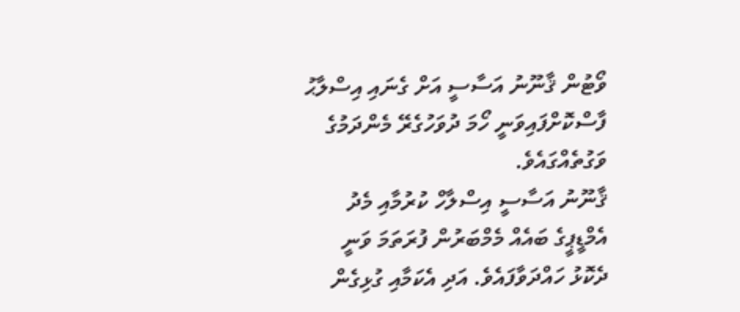ވޯޓުން ޤާނޫނު އަސާސީ އަށް ގެނައި އިސްލާޙު ފާސްކޮށްފައިވަނީ ހޯމަ ދުވަހުގެރޭ މެންދަމުގެ ވަގުތެއްގައެވެ.
ޤާނޫނު އަސާސީ އިސްލާހް ކުރުމާއި މެދު އެމްޑީޕީގެ ބައެއް މެމްބަރުން ފުރަތަމަ ވަނީ ދެކޮޅު ހައްދަވާފައެވެ. އަދި އެކަމާއި ގުޅިގެން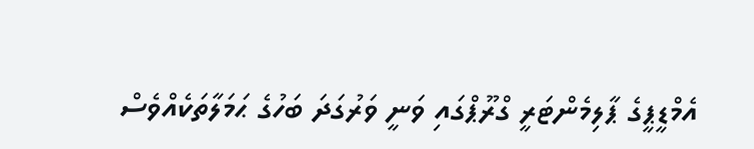އެމްޑީޕީގެ ޕާލިމެންޓަރީ ގްރޫޕްގައި ވަނީ ވަރުގަދަ ބަހުގެ ޙަމަލާތަކެއްވެސް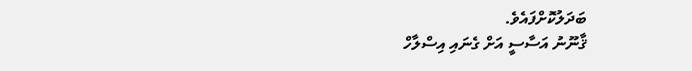ބަދަލުކޮށްފައެވެ.
ޤާނޫނު އަސާސީ އަށް ގެނައި އިސްލާހް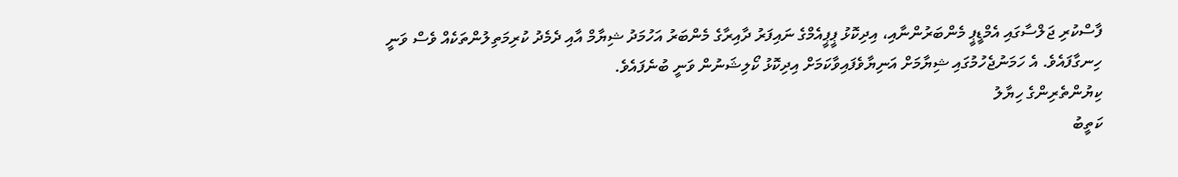ފާސްކުރި ޖަލްސާގައި އެމްޑީޕީ މެންބަރުންނާއި، އިދިކޮޅު ޕީޕީއެމްގެ ނައިފަރު ދާއިރާގެ މެންބަރު އަހުމަދު ޝިޔާމް އާއި ދެމެދު ކުރިމަތިލުންތަކެއް ވެސް ވަނީ ހިނގާފައެވެ. އެ ހަމަނުޖެހުމުގައި ޝިޔާމަށް އަނިޔާވެފައިވާކަމަށް އިދިކޮޅު ކޯލިޝަނުން ވަނީ ބުނެފައެވެ.
ކިޔުންތެރިންގެ ހިޔާލު
ކަތީބު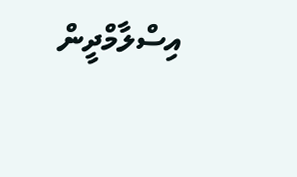އިސްލާމްދީން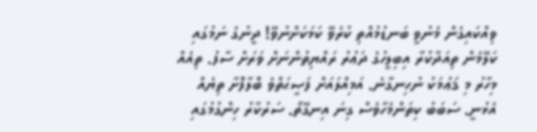ވިއްކައިގެން މެނުވީ ބަނޑުމުއްތި ކުރެވޭ ކަމަކަށްނުވޭ! ދީނުގެ ނަމުގައި ކަލޭމެން ތިއަދާކުރާ އިބިލީހުގެ ދަޢުރު ރައްޔިތުންނަށް ވަރަށް ސާފު. ތިއެއް މިހާރު މި ޤަޢުމަކު ނުހިނގާނެ. އަމިއްލައަށް ފަޞީޙަތްވެ ބޮލާފޮށާ ތިޔެއް އެޅުނީ. ސަބަބު ކިތަންމެހާވެސް ގިނަ އިނގޭތޯ. ސަރުކާރު ހިންގުމުގައި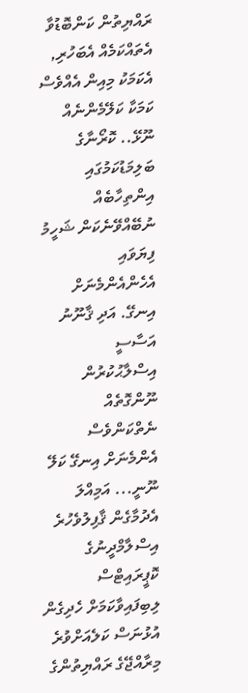ރައްޔިތުން ކަންބޮޑުވާ އެތައްކަމެއް އެބަހުރި, އެކަމަކު މިއިން އެއްވެސް ކަމަކާ ކަލޭމެންނެއް ނޫޅޭ.. ކޮރޯނާގެ ބަލިމަޑުކަމުގައި އިންތިހާބެއް ނުބޭއްވޭނެކަން ޝަހީމު ފިޔަވައި އެހެންއެންމެނަށް އިނގޭ. އަދި ޤާނޫނު އަސާސީ އިސްލާޙުކުރުން ނޫންގޮތެއް ނެތްކަންވެސް އެންމެނަށް އިނގޭ ކަލޭ ނޫނީ... އަމިއްލަ އެދުމާގެން ޤާފިލުވެހުރެ އިސްލާމްދީނުގެ ކޮޕީރައިޓްސް ލިބިފައިވާކަމަށް ހެދިގެން އުޅުނަސް ކަލެއަށްވުރެ މިރާއްޖޭގެ ރައްޔިތުންގެ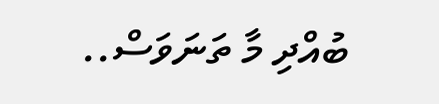ބުއްދި މާ ތަނަވަސް..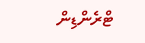ޓްރެންޑިން